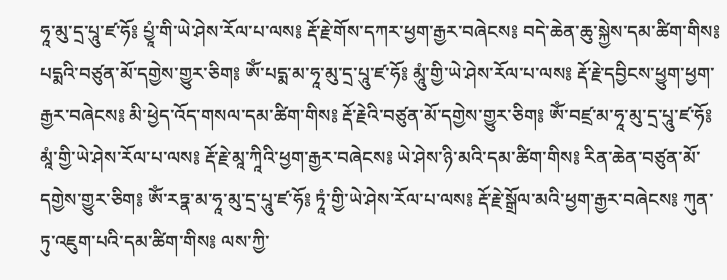ཧཱ་མུ་དྲ་པཱུ་ཛ་ཧོ༔ པྱཱཾ་གི་ཡེ་ཤེས་རོལ་པ་ལས༔ རྡོ་རྗེ་གོས་དཀར་ཕྱག་རྒྱར་བཞེངས༔ བདེ་ཆེན་ཆུ་སྐྱེས་དམ་ཚིག་གིས༔ པདྨའི་བཙུན་མོ་དགྱེས་གྱུར་ཅིག༔ ཨོཾ་པདྨ་མ་ཧཱ་མུ་དྲ་པཱུ་ཛ་ཧོ༔ མཱུཾ་གྱི་ཡེ་ཤེས་རོལ་པ་ལས༔ རྡོ་རྗེ་དབྱིངས་ཕྱུག་ཕྱག་རྒྱར་བཞེངས༔ མི་ཕྱེད་འོད་གསལ་དམ་ཚིག་གིས༔ རྡོ་རྗེའི་བཙུན་མོ་དགྱེས་གྱུར་ཅིག༔ ཨོཾ་བཛྲ་མ་ཧཱ་མུ་དྲ་པཱུ་ཛ་ཧོ༔ མཱཾ་གྱི་ཡེ་ཤེས་རོལ་པ་ལས༔ རྡོ་རྗེ་མཱ་ཀཱིའི་ཕྱག་རྒྱར་བཞེངས༔ ཡེ་ཤེས་ཉི་མའི་དམ་ཚིག་གིས༔ རིན་ཆེན་བཙུན་མོ་དགྱེས་གྱུར་ཅིག༔ ཨོཾ་རཏྣ་མ་ཧཱ་མུ་དྲ་པཱུ་ཛ་ཧོ༔ ཏཱཾ་གྱི་ཡེ་ཤེས་རོལ་པ་ལས༔ རྡོ་རྗེ་སྒྲོལ་མའི་ཕྱག་རྒྱར་བཞེངས༔ ཀུན་ཏུ་འཇུག་པའི་དམ་ཚིག་གིས༔ ལས་ཀྱི་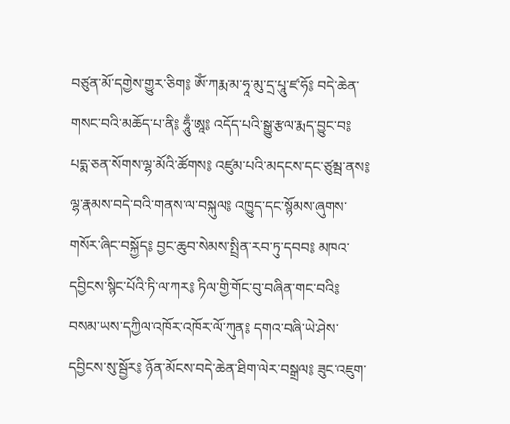བཙུན་མོ་དགྱེས་གྱུར་ཅིག༔ ཨོཾ་ཀརྨ་མ་ཧཱ་མུ་དྲ་པཱུ་ཛ་ཧོ༔ བདེ་ཆེན་གསང་བའི་མཆོད་པ་ནི༔ ཧཱུྃ་ཨཱ༔ འདོད་པའི་སྒྱུ་རྩལ་རྨད་བྱུང་བ༔ པདྨ་ཅན་སོགས་ལྷ་མོའི་ཚོགས༔ འཛུམ་པའི་མདངས་དང་ཙུམྦ་ནས༔ ལྷ་རྣམས་བདེ་བའི་གནས་ལ་བསྐུལ༔ འཁྱུད་དང་སྙོམས་ཞུགས་གསོར་ཞིང་བསྐྱོད༔ བྱང་ཆུབ་སེམས་སྤྲིན་རབ་ཏུ་དབབ༔ མཁའ་དབྱིངས་སྙིང་པོའི་ཏི་ལ་ཀར༔ ཏིལ་གྱི་གོང་བུ་བཞིན་གང་བའི༔ བསམ་ཡས་དཀྱིལ་འཁོར་འཁོར་ལོ་ཀུན༔ དགའ་བཞི་ཡེ་ཤེས་དབྱིངས་སུ་སྦྱོར༔ ཉོན་མོངས་བདེ་ཆེན་ཐིག་ལེར་བསྒྲལ༔ ཟུང་འཇུག་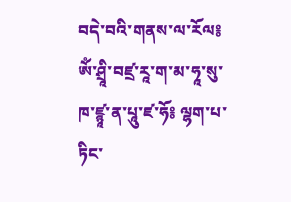བདེ་བའི་གནས་ལ་རོལ༔ ཨོཾ་ཤྲཱི་བཛྲ་རཱ་ག་མ་ཧཱ་སུ་ཁ་ཛྙཱ་ན་པཱུ་ཛ་ཧོ༔ ལྷག་པ་ཏིང་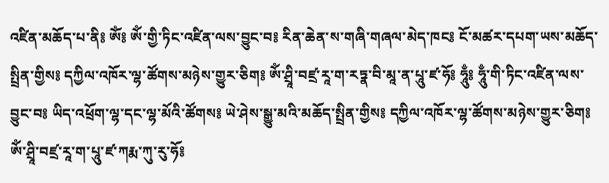འཛིན་མཆོད་པ་ནི༔ ཨོཾ༔ ཨོཾ་གྱི་ཏིང་འཛིན་ལས་བྱུང་བ༔ རིན་ཆེན་ས་གཞི་གཞལ་མེད་ཁང༔ ངོ་མཚར་དཔག་ཡས་མཆོད་སྤྲིན་གྱིས༔ དཀྱིལ་འཁོར་ལྷ་ཚོགས་མཉེས་གྱུར་ཅིག༔ ཨོཾ་ཤྲཱི་བཛྲ་རཱ་ག་རཏྣ་བི་མཱ་ན་པཱུ་ཛ་ཧོ༔ ཧཱུྃ༔ ཧཱུྃ་གི་ཏིང་འཛིན་ལས་བྱུང་བ༔ ཡིད་འཕྲོག་ལྷ་དང་ལྷ་མོའི་ཚོགས༔ ཡེ་ཤེས་སྒྱུ་མའི་མཆོད་སྤྲིན་གྱིས༔ དཀྱིལ་འཁོར་ལྷ་ཚོགས་མཉེས་གྱུར་ཅིག༔ ཨོཾ་ཤྲཱི་བཛྲ་རཱ་ག་པཱུ་ཛ་ཀརྨ་ཀུ་རུ་ཧོ༔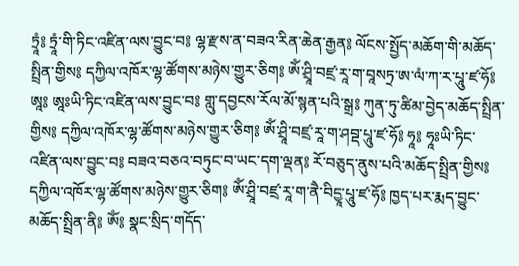ཏྲཱཾ༔ ཏྲཱཾ་གི་ཏིང་འཛིན་ལས་བྱུང་བ༔ ལྷ་རྫས་ན་བཟའ་རིན་ཆེན་རྒྱན༔ ལོངས་སྤྱོད་མཆོག་གི་མཆོད་སྤྲིན་གྱིས༔ དཀྱིལ་འཁོར་ལྷ་ཚོགས་མཉེས་གྱུར་ཅིག༔ ཨོཾ་ཤྲཱི་བཛྲ་རཱ་ག་བཱསཏྲ་ཨ་ལཾ་ཀ་ར་པཱུ་ཛ་ཧོ༔ ཨཱ༔ ཨཱཿཡི་ཏིང་འཛིན་ལས་བྱུང་བ༔ གླུ་དབྱངས་རོལ་མོ་སྙན་པའི་སྒྲ༔ ཀུན་ཏུ་ཚིམ་བྱེད་མཆོད་སྤྲིན་གྱིས༔ དཀྱིལ་འཁོར་ལྷ་ཚོགས་མཉེས་གྱུར་ཅིག༔ ཨོཾ་ཤྲཱི་བཛྲ་རཱ་ག་ཤབྡ་པཱུ་ཛ་ཧོ༔ ཧཱ༔ ཧཱཿཡི་ཏིང་འཛིན་ལས་བྱུང་བ༔ བཟའ་བཅའ་བཏུང་བ་ཡང་དག་ལྡན༔ རོ་བཅུད་ནུས་པའི་མཆོད་སྤྲིན་གྱིས༔ དཀྱིལ་འཁོར་ལྷ་ཚོགས་མཉེས་གྱུར་ཅིག༔ ཨོཾ་ཤྲཱི་བཛྲ་རཱ་ག་ནཻ་བིདྱཱ་པཱུ་ཛ་ཧོ༔ ཁྱད་པར་རྨད་བྱུང་མཆོད་སྤྲིན་ནི༔ ཨོཾ༔ སྣང་སྲིད་གདོད་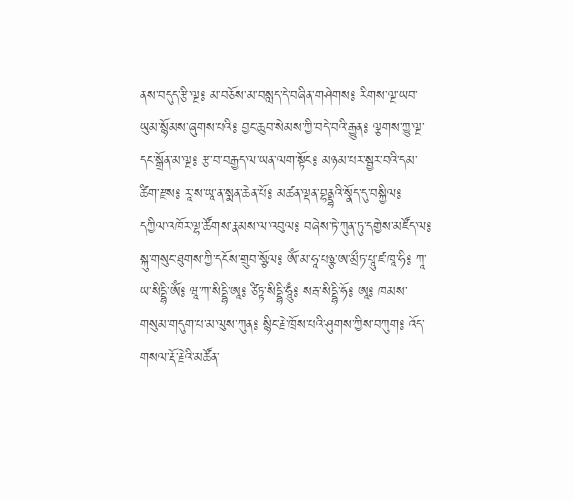ནས་བདུད་རྩི་ལྔ༔ མ་བཅོས་མ་བསླད་དེ་བཞིན་གཤེགས༔ རིགས་ལྔ་ཡབ་ཡུམ་སྙོམས་ཞུགས་པའི༔ བྱང་ཆུབ་སེམས་ཀྱི་བདེ་བའི་རྒྱུན༔ ལྕགས་ཀྱུ་ལྔ་དང་སྒྲོན་མ་ལྔ༔ རྩ་བ་བརྒྱད་ལ་ཡན་ལག་སྟོང༔ མཉམ་པར་སྦྱར་བའི་དམ་ཚིག་རྫས༔ རཱ་ས་ཡཱ་ན་སྨན་ཆེན་པོ༔ མཚན་ལྡན་བྷནྡྷའི་སྣོད་དུ་བསྐྱིལ༔ དཀྱིལ་འཁོར་ལྷ་ཚོགས་རྣམས་ལ་འབུལ༔ བཞེས་ཏེ་ཀུན་ཏུ་དགྱེས་མཛོད་ལ༔ སྐུ་གསུང་ཐུགས་ཀྱི་དངོས་གྲུབ་སྩོལ༔ ཨོཾ་མ་ཧཱ་པཉྩ་ཨ་མྲྀཏ་པཱུ་ཛ་ཁཱ་ཧི༔ ཀཱ་ཡ་སིདྡྷི་ཨོཾ༔ ཝཱ་ཀ་སིདྡྷི་ཨཱ༔ ཙིཏྟ་སིདྡྷི་ཧཱུྃ༔ སརྦ་སིདྡྷི་ཧོ༔ ཨཱ༔ ཁམས་གསུམ་གདུག་པ་མ་ལུས་ཀུན༔ སྙིང་རྗེ་ཁྲོས་པའི་ཤུགས་ཀྱིས་བཀུག༔ འོད་གསལ་རྡོ་རྗེའི་མཚོན་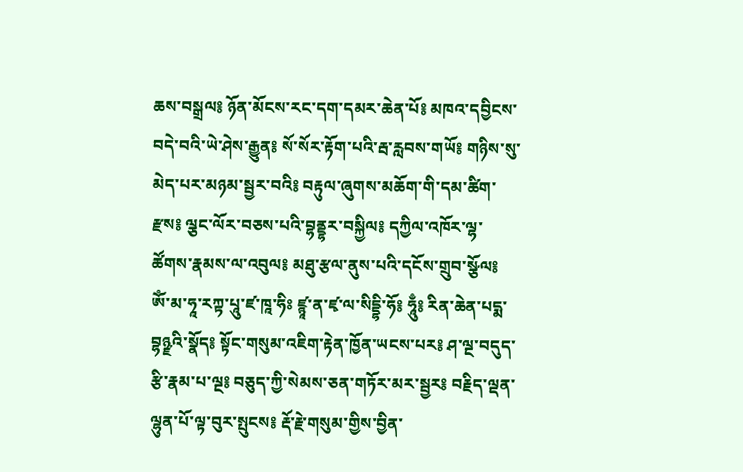ཆས་བསྒྲལ༔ ཉོན་མོངས་རང་དག་དམར་ཆེན་པོ༔ མཁའ་དབྱིངས་བདེ་བའི་ཡེ་ཤེས་རྒྱུན༔ སོ་སོར་རྟོག་པའི་རྦ་རླབས་གཡོ༔ གཉིས་སུ་མེད་པར་མཉམ་སྦྱར་བའི༔ བརྟུལ་ཞུགས་མཆོག་གི་དམ་ཚིག་རྫས༔ ལྕང་ལོར་བཅས་པའི་བྷནྡྷར་བསྐྱིལ༔ དཀྱིལ་འཁོར་ལྷ་ཚོགས་རྣམས་ལ་འབུལ༔ མཐུ་རྩལ་ནུས་པའི་དངོས་གྲུབ་སྩོལ༔ ཨོཾ་མ་ཧཱ་རཀྟ་པཱུ་ཛ་ཁཱ་ཧིཿ ཛྙཱ་ན་ཛྭ་ལ་སིདྡྷི་ཧོ༔ ཧཱུྃ༔ རིན་ཆེན་པདྨ་བྷཉྫའི་སྣོད༔ སྟོང་གསུམ་འཇིག་རྟེན་ཁྱོན་ཡངས་པར༔ ཤ་ལྔ་བདུད་རྩི་རྣམ་པ་ལྔ༔ བཅུད་ཀྱི་སེམས་ཅན་གཏོར་མར་སྦྱར༔ བརྗིད་ལྡན་ལྷུན་པོ་ལྟ་བུར་སྤུངས༔ རྡོ་རྗེ་གསུམ་གྱིས་བྱིན་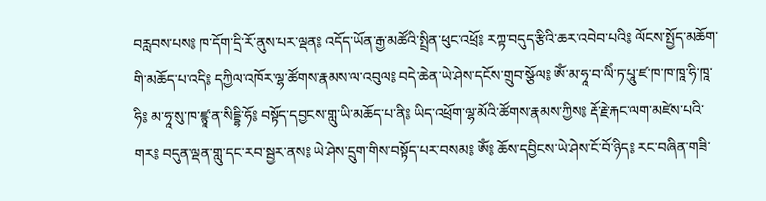བརླབས་པས༔ ཁ་དོག་དྲི་རོ་ནུས་པར་ལྡན༔ འདོད་ཡོན་རྒྱ་མཚོའི་སྤྲིན་ཕུང་འཕྲོ༔ རཀྟ་བདུད་རྩིའི་ཆར་འབེབ་པའི༔ ལོངས་སྤྱོད་མཆོག་གི་མཆོད་པ་འདི༔ དཀྱིལ་འཁོར་ལྷ་ཚོགས་རྣམས་ལ་འབུལ༔ བདེ་ཆེན་ཡེ་ཤེས་དངོས་གྲུབ་སྩོལ༔ ཨོཾ་མ་ཧཱ་བ་ལིཾ་ཏ་པཱུ་ཛ་ཁ་ཁ་ཁཱ་ཧི་ཁཱ་ཧི༔ མ་ཧཱ་སུ་ཁ་ཛྙཱ་ན་སིདྡྷི་ཧོ༔ བསྟོད་དབྱངས་གླུ་ཡི་མཆོད་པ་ནི༔ ཡིད་འཕྲོག་ལྷ་མོའི་ཚོགས་རྣམས་ཀྱིས༔ རྡོ་རྗེ་རྐང་ལག་མཛེས་པའི་གར༔ བདུན་ལྡན་གླུ་དང་རབ་སྦྱར་ནས༔ ཡེ་ཤེས་དྲུག་གིས་བསྟོད་པར་བསམ༔ ཨོཾ༔ ཆོས་དབྱིངས་ཡེ་ཤེས་ངོ་བོ་ཉིད༔ རང་བཞིན་གཟི་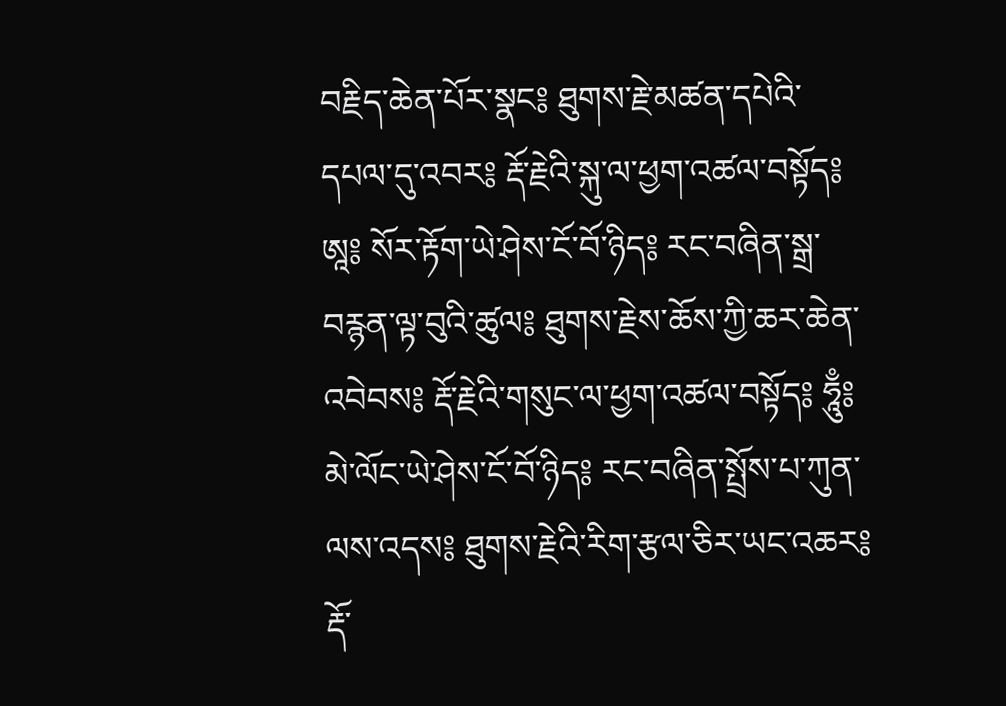བརྗིད་ཆེན་པོར་སྣང༔ ཐུགས་རྗེ་མཚན་དཔེའི་དཔལ་དུ་འབར༔ རྡོ་རྗེའི་སྐུ་ལ་ཕྱག་འཚལ་བསྟོད༔ ཨཱ༔ སོར་རྟོག་ཡེ་ཤེས་ངོ་བོ་ཉིད༔ རང་བཞིན་སྒྲ་བརྙན་ལྟ་བུའི་ཚུལ༔ ཐུགས་རྗེས་ཆོས་ཀྱི་ཆར་ཆེན་འབེབས༔ རྡོ་རྗེའི་གསུང་ལ་ཕྱག་འཚལ་བསྟོད༔ ཧཱུྃ༔ མེ་ལོང་ཡེ་ཤེས་ངོ་བོ་ཉིད༔ རང་བཞིན་སྤྲོས་པ་ཀུན་ལས་འདས༔ ཐུགས་རྗེའི་རིག་རྩལ་ཅིར་ཡང་འཆར༔ རྡོ་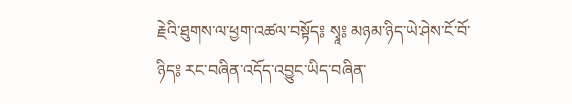རྗེའི་ཐུགས་ལ་ཕྱག་འཚལ་བསྟོད༔ སྭཱ༔ མཉམ་ཉིད་ཡེ་ཤེས་ངོ་བོ་ཉིད༔ རང་བཞིན་འདོད་འབྱུང་ཡིད་བཞིན་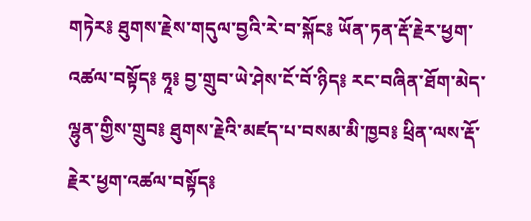གཏེར༔ ཐུགས་རྗེས་གདུལ་བྱའི་རེ་བ་སྐོང༔ ཡོན་ཏན་རྡོ་རྗེར་ཕྱག་འཚལ་བསྟོད༔ ཧཱ༔ བྱ་གྲུབ་ཡེ་ཤེས་ངོ་བོ་ཉིད༔ རང་བཞིན་ཐོག་མེད་ལྷུན་གྱིས་གྲུབ༔ ཐུགས་རྗེའི་མཛད་པ་བསམ་མི་ཁྱབ༔ ཕྲིན་ལས་རྡོ་རྗེར་ཕྱག་འཚལ་བསྟོད༔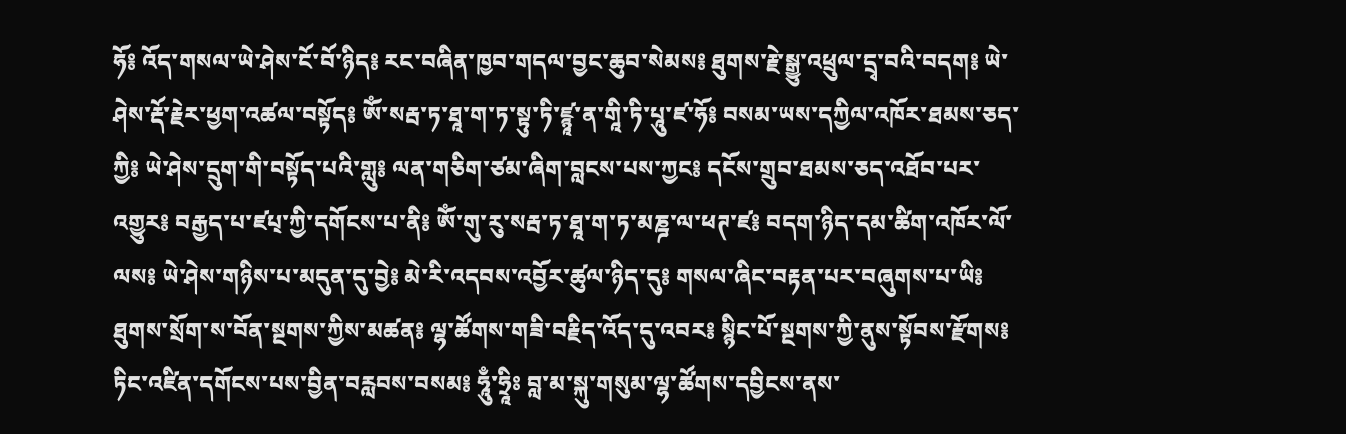ཧོ༔ འོད་གསལ་ཡེ་ཤེས་ངོ་བོ་ཉིད༔ རང་བཞིན་ཁྱབ་གདལ་བྱང་ཆུབ་སེམས༔ ཐུགས་རྗེ་སྒྱུ་འཕྲུལ་དྲྭ་བའི་བདག༔ ཡེ་ཤེས་རྡོ་རྗེར་ཕྱག་འཚལ་བསྟོད༔ ཨོཾ་སརྦ་ཏ་ཐཱ་ག་ཏ་སྟུ་ཏི་ཛྙཱ་ན་གཱི་ཏི་པཱུ་ཛ་ཧོ༔ བསམ་ཡས་དཀྱིལ་འཁོར་ཐམས་ཅད་ཀྱི༔ ཡེ་ཤེས་དྲུག་གི་བསྟོད་པའི་གླུ༔ ལན་གཅིག་ཙམ་ཞིག་བླངས་པས་ཀྱང༔ དངོས་གྲུབ་ཐམས་ཅད་འཐོབ་པར་འགྱུར༔ བརྒྱད་པ་ཛཔ྄་ཀྱི་དགོངས་པ་ནི༔ ཨོཾ་གུ་རུ་སརྦ་ཏ་ཐཱ་ག་ཏ་མཎྜ་ལ་ཕཊ་ཛ༔ བདག་ཉིད་དམ་ཚིག་འཁོར་ལོ་ལས༔ ཡེ་ཤེས་གཉིས་པ་མདུན་དུ་བྱེ༔ མེ་རི་འདབས་འབྱོར་ཚུལ་ཉིད་དུ༔ གསལ་ཞིང་བརྟན་པར་བཞུགས་པ་ཡི༔ ཐུགས་སྲོག་ས་བོན་སྔགས་ཀྱིས་མཚན༔ ལྷ་ཚོགས་གཟི་བརྗིད་འོད་དུ་འབར༔ སྙིང་པོ་སྔགས་ཀྱི་ནུས་སྟོབས་རྫོགས༔ ཏིང་འཛིན་དགོངས་པས་བྱིན་བརླབས་བསམ༔ ཧཱུྃ་ཧྲཱིཿ བླ་མ་སྐུ་གསུམ་ལྷ་ཚོགས་དབྱིངས་ནས་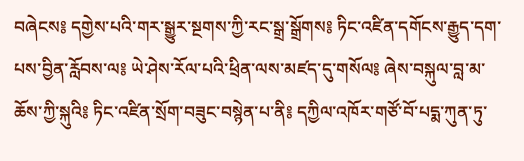བཞེངས༔ དགྱེས་པའི་གར་སྒྱུར་སྔགས་ཀྱི་རང་སྒྲ་སྒྲོགས༔ ཏིང་འཛིན་དགོངས་རྒྱུད་དག་པས་བྱིན་རློབས་ལ༔ ཡེ་ཤེས་རོལ་པའི་ཕྲིན་ལས་མཛད་དུ་གསོལ༔ ཞེས་བསྐུལ་བླ་མ་ཆོས་ཀྱི་སྐུའི༔ ཏིང་འཛིན་སྲོག་བཟུང་བསྙེན་པ་ནི༔ དཀྱིལ་འཁོར་གཙོ་བོ་པདྨ་ཀུན་ཏུ་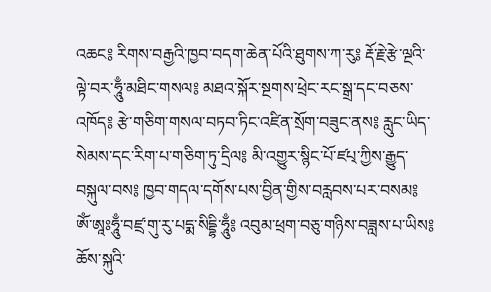འཆང༔ རིགས་བརྒྱའི་ཁྱབ་བདག་ཆེན་པོའི་ཐུགས་ཀ་རུ༔ རྡོ་རྗེ་རྩེ་ལྔའི་ལྟེ་བར་ཧཱུྃ་མཐིང་གསལ༔ མཐའ་སྐོར་སྔགས་ཕྲེང་རང་སྒྲ་དང་བཅས་འཁོད༔ རྩེ་གཅིག་གསལ་བཏབ་ཏིང་འཛིན་སྲོག་བཟུང་ནས༔ རླུང་ཡིད་སེམས་དང་རིག་པ་གཅིག་ཏུ་དྲིལ༔ མི་འགྱུར་སྙིང་པོ་ཛཔ྄་ཀྱིས་རྒྱུད་བསྐུལ་བས༔ ཁྱབ་གདལ་དགོས་པས་བྱིན་གྱིས་བརླབས་པར་བསམ༔ ཨོཾ་ཨཱཿཧཱུྃ་བཛྲ་གུ་རུ་པདྨ་སིདྡྷི་ཧཱུྃ༔ འབུམ་ཕྲག་བཅུ་གཉིས་བཟླས་པ་ཡིས༔ ཆོས་སྐུའི་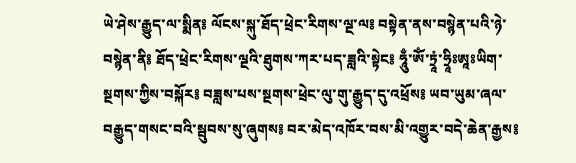ཡེ་ཤེས་རྒྱུད་ལ་སྨིན༔ ལོངས་སྐུ་ཐོད་ཕྲེང་རིགས་ལྔ་ལ༔ བསྟེན་ནས་བསྙེན་པའི་ཉེ་བསྙེན་ནི༔ ཐོད་ཕྲེང་རིགས་ལྔའི་ཐུགས་ཀར་པད་ཟླའི་སྟེང༔ ཧཱུྃ་ཨོཾ་ཏྲཱཾ་ཧྲཱིཿཨཱཿཡིག་སྔགས་ཀྱིས་བསྐོར༔ བཟླས་པས་སྔགས་ཕྲེང་ལུ་གུ་རྒྱུད་དུ་འཕྲོས༔ ཡབ་ཡུམ་ཞལ་བརྒྱུད་གསང་བའི་སྦུབས་སུ་ཞུགས༔ བར་མེད་འཁོར་བས་མི་འགྱུར་བདེ་ཆེན་རྒྱས༔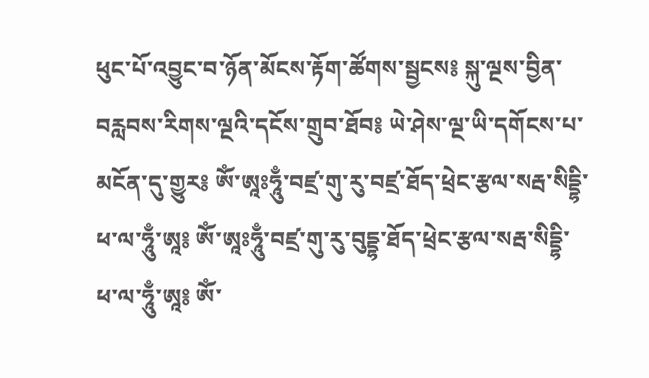ཕུང་པོ་འབྱུང་བ་ཉོན་མོངས་རྟོག་ཚོགས་སྦྱངས༔ སྐུ་ལྔས་བྱིན་བརླབས་རིགས་ལྔའི་དངོས་གྲུབ་ཐོབ༔ ཡེ་ཤེས་ལྔ་ཡི་དགོངས་པ་མངོན་དུ་གྱུར༔ ཨོཾ་ཨཱཿཧཱུྃ་བཛྲ་གུ་རུ་བཛྲ་ཐོད་ཕྲེང་རྩལ་སརྦ་སིདྡྷི་ཕ་ལ་ཧཱུྃ་ཨཱ༔ ཨོཾ་ཨཱཿཧཱུྃ་བཛྲ་གུ་རུ་བུདྡྷ་ཐོད་ཕྲེང་རྩལ་སརྦ་སིདྡྷི་ཕ་ལ་ཧཱུྃ་ཨཱ༔ ཨོཾ་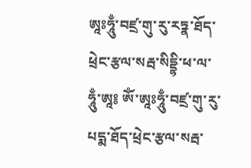ཨཱཿཧཱུྃ་བཛྲ་གུ་རུ་རཏྣ་ཐོད་ཕྲེང་རྩལ་སརྦ་སིདྡྷི་ཕ་ལ་ཧཱུྃ་ཨཱ༔ ཨོཾ་ཨཱཿཧཱུྃ་བཛྲ་གུ་རུ་པདྨ་ཐོད་ཕྲེང་རྩལ་སརྦ་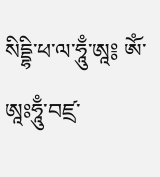སིདྡྷི་ཕ་ལ་ཧཱུྃ་ཨཱ༔ ཨོཾ་ཨཱཿཧཱུྃ་བཛྲ་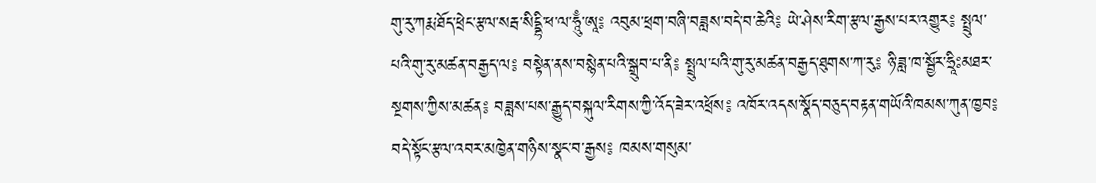གུ་རུ་ཀརྨ་ཐོད་ཕྲེང་རྩལ་སརྦ་སིདྡྷི་ཕ་ལ་ཧཱུྃ་ཨཱ༔ འབུམ་ཕྲག་བཞི་བཟླས་བདེ་བ་ཆེའི༔ ཡེ་ཤེས་རིག་རྩལ་རྒྱས་པར་འགྱུར༔ སྤྲུལ་པའི་གུ་རུ་མཚན་བརྒྱད་ལ༔ བསྟེན་ནས་བསྙེན་པའི་སྒྲུབ་པ་ནི༔ སྤྲུལ་པའི་གུ་རུ་མཚན་བརྒྱད་ཐུགས་ཀ་རུ༔ ཉི་ཟླ་ཁ་སྦྱོར་ཧྲཱིཿམཐར་སྔགས་ཀྱིས་མཚན༔ བཟླས་པས་རྒྱུད་བསྐུལ་རིགས་ཀྱི་འོད་ཟེར་འཕྲོས༔ འཁོར་འདས་སྣོད་བཅུད་བརྟན་གཡོའི་ཁམས་ཀུན་ཁྱབ༔ བདེ་སྟོང་རྩལ་འབར་མཁྱེན་གཉིས་སྣང་བ་རྒྱས༔ ཁམས་གསུམ་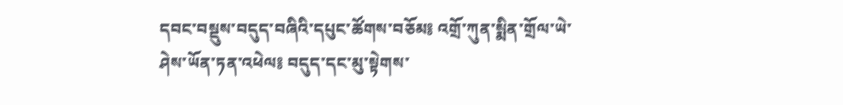དབང་བསྡུས་བདུད་བཞིའི་དཔུང་ཚོགས་བཅོམ༔ འགྲོ་ཀུན་སྨིན་གྲོལ་ཡེ་ཤེས་ཡོན་ཏན་འཕེལ༔ བདུད་དང་མུ་སྟེགས་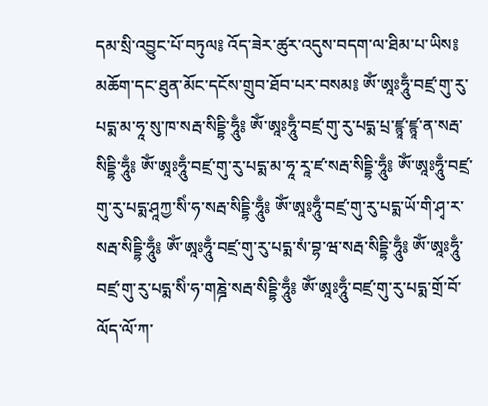དམ་སྲི་འབྱུང་པོ་བཏུལ༔ འོད་ཟེར་ཚུར་འདུས་བདག་ལ་ཐིམ་པ་ཡིས༔ མཆོག་དང་ཐུན་མོང་དངོས་གྲུབ་ཐོབ་པར་བསམ༔ ཨོཾ་ཨཱཿཧཱུྃ་བཛྲ་གུ་རུ་པདྨ་མ་ཧཱ་སུ་ཁ་སརྦ་སིདྡྷི་ཧཱུྃ༔ ཨོཾ་ཨཱཿཧཱུྃ་བཛྲ་གུ་རུ་པདྨ་པྲ་ཛྙཱ་ཛྙཱ་ན་སརྦ་སིདྡྷི་ཧཱུྃ༔ ཨོཾ་ཨཱཿཧཱུྃ་བཛྲ་གུ་རུ་པདྨ་མ་ཧཱ་རཱ་ཛ་སརྦ་སིདྡྷི་ཧཱུྃ༔ ཨོཾ་ཨཱཿཧཱུྃ་བཛྲ་གུ་རུ་པདྨ་ཤཱཀྱ་སིཾ་ཧ་སརྦ་སིདྡྷི་ཧཱུྃ༔ ཨོཾ་ཨཱཿཧཱུྃ་བཛྲ་གུ་རུ་པདྨ་ཡོ་གི་ཤྭ་ར་སརྦ་སིདྡྷི་ཧཱུྃ༔ ཨོཾ་ཨཱཿཧཱུྃ་བཛྲ་གུ་རུ་པདྨ་སཾ་བྷ་ཝ་སརྦ་སིདྡྷི་ཧཱུྃ༔ ཨོཾ་ཨཱཿཧཱུྃ་བཛྲ་གུ་རུ་པདྨ་སིཾ་ཧ་གཎྜེ་སརྦ་སིདྡྷི་ཧཱུྃ༔ ཨོཾ་ཨཱཿཧཱུྃ་བཛྲ་གུ་རུ་པདྨ་གྲོ་བོ་ལོད་ལོ་ཀ་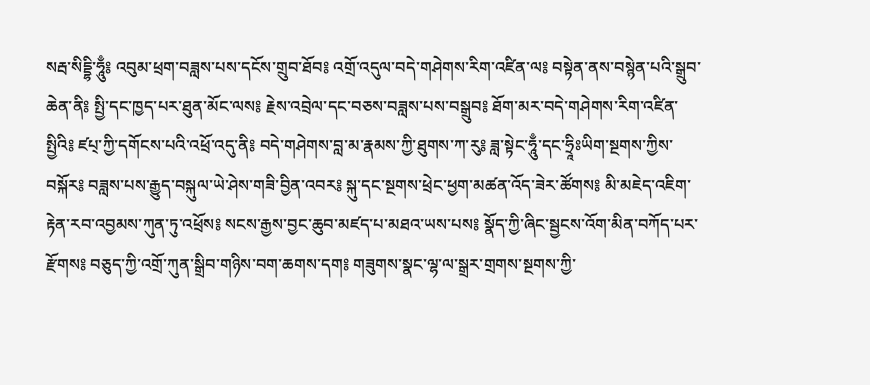སརྦ་སིདྡྷི་ཧཱུྃ༔ འབུམ་ཕྲག་བཟླས་པས་དངོས་གྲུབ་ཐོབ༔ འགྲོ་འདུལ་བདེ་གཤེགས་རིག་འཛིན་ལ༔ བསྟེན་ནས་བསྙེན་པའི་སྒྲུབ་ཆེན་ནི༔ སྤྱི་དང་ཁྱད་པར་ཐུན་མོང་ལས༔ རྗེས་འབྲེལ་དང་བཅས་བཟླས་པས་བསྒྲུབ༔ ཐོག་མར་བདེ་གཤེགས་རིག་འཛིན་སྤྱིའི༔ ཛཔ྄་ཀྱི་དགོངས་པའི་འཕྲོ་འདུ་ནི༔ བདེ་གཤེགས་བླ་མ་རྣམས་ཀྱི་ཐུགས་ཀ་རུ༔ ཟླ་སྟེང་ཧཱུྃ་དང་ཧྲཱིཿཡིག་སྔགས་ཀྱིས་བསྐོར༔ བཟླས་པས་རྒྱུད་བསྐུལ་ཡེ་ཤེས་གཟི་བྱིན་འབར༔ སྐུ་དང་སྔགས་ཕྲེང་ཕྱག་མཚན་འོད་ཟེར་ཚོགས༔ མི་མཇེད་འཇིག་རྟེན་རབ་འབྱམས་ཀུན་ཏུ་འཕྲོས༔ སངས་རྒྱས་བྱང་ཆུབ་མཛད་པ་མཐའ་ཡས་པས༔ སྣོད་ཀྱི་ཞིང་སྦྱངས་འོག་མིན་བཀོད་པར་རྫོགས༔ བཅུད་ཀྱི་འགྲོ་ཀུན་སྒྲིབ་གཉིས་བག་ཆགས་དག༔ གཟུགས་སྣང་ལྷ་ལ་སྒྲར་གྲགས་སྔགས་ཀྱི་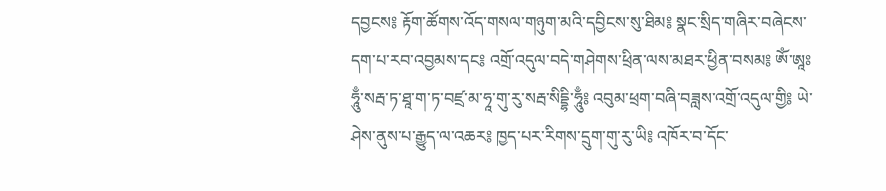དབྱངས༔ རྟོག་ཚོགས་འོད་གསལ་གཉུག་མའི་དབྱིངས་སུ་ཐིམ༔ སྣང་སྲིད་གཞིར་བཞེངས་དག་པ་རབ་འབྱམས་དང༔ འགྲོ་འདུལ་བདེ་གཤེགས་ཕྲིན་ལས་མཐར་ཕྱིན་བསམ༔ ཨོཾ་ཨཱཿཧཱུྃ་སརྦ་ཏ་ཐཱ་ག་ཏ་བཛྲ་མ་ཧཱ་གུ་རུ་སརྦ་སིདྡྷི་ཧཱུྃ༔ འབུམ་ཕྲག་བཞི་བཟླས་འགྲོ་འདུལ་གྱི༔ ཡེ་ཤེས་ནུས་པ་རྒྱུད་ལ་འཆར༔ ཁྱད་པར་རིགས་དྲུག་གུ་རུ་ཡི༔ འཁོར་བ་དོང་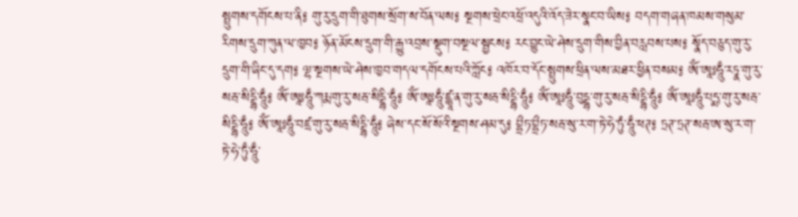སྤྲུགས་དགོངས་པ་ནི༔ གུ་རུ་དྲུག་གི་ཐུགས་སྲོག་ས་བོན་ལས༔ སྔགས་ཕྲེང་འཕྲོ་འདུའི་འོད་ཟེར་སྣང་བ་ཡིས༔ བདག་གཞན་ཁམས་གསུམ་རིགས་དྲུག་ཀུན་ལ་ཁྱབ༔ ཉོན་མོངས་དྲུག་གི་རྒྱུ་འབྲས་སྡུག་བསྔལ་སྦྱངས༔ རང་བྱུང་ཡེ་ཤེས་དྲུག་གིས་བྱིན་བརླབས་པས༔ སྣོད་བཅུད་གུ་རུ་དྲུག་གི་ཞིང་དུ་དག༔ ལྷ་སྔགས་ཡེ་ཤེས་ཁྱབ་གདལ་དགོངས་པའི་ཀློང༔ འཁོར་བ་དོང་སྤྲུགས་ཕྲིན་ལས་མཐར་ཕྱིན་བསམ༔ ཨོཾ་ཨཱཿཧཱུྃ་རཏྣ་གུ་རུ་སརྦ་སིདྡྷི་ཧཱུྃ༔ ཨོཾ་ཨཱཿཧཱུྃ་ཀརྨ་གུ་རུ་སརྦ་སིདྡྷི་ཧཱུྃ༔ ཨོཾ་ཨཱཿཧཱུྃ་ཛྙཱ་ན་གུ་རུ་སརྦ་སིདྡྷི་ཧཱུྃ༔ ཨོཾ་ཨཱཿཧཱུྃ་བུདྡྷ་གུ་རུ་སརྦ་སིདྡྷི་ཧཱུྃ༔ ཨོཾ་ཨཱཿཧཱུྃ་པདྨ་གུ་རུ་སརྦ་སིདྡྷི་ཧཱུྃ༔ ཨོཾ་ཨཱཿཧཱུྃ་བཛྲ་གུ་རུ་སརྦ་སིདྡྷི་ཧཱུྃ༔ ཞེས་དང་སོ་སོའི་སྔགས་ཤམ་དུ༔ བྷྲྀཏ་བྷྲྀཏ་སརྦ་སུ་ར་ག་ཏེ་ཧེ་ཏུཾ་ཧཱུྃ་ཕཊ༔ ཏྲཊ་ཏྲཊ་སརྦ་ཨ་སུ་ར་ག་ཏེ་ཧེ་ཏུྃ་ཧཱུྃ་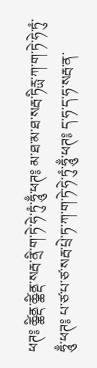ཕཊ༔ ཚྪིནྡ་ཚྪིནྡ་སརྦ་ནྲི་ག་ཏེ་ཧེ་ཏུཾ་ཧཱུྃ་ཕཊ༔ མ་ཐ་མ་ཐ་སརྦ་ཏིརྻ་ཀ་ག་ཏེ་ཧེ་ཏུཾ་ཧཱུྃ་ཕཊ༔ པ་ཙ་པ་ཙ་སརྦ་པྲེ་ཏ་ཀ་ག་ཏེ་ཧེ་ཏུཾ་ཧཱུྃ་ཕཊ༔ ད་ཧ་ད་ཧ་སརྦ་ན་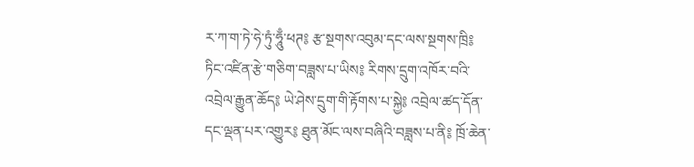ར་ཀ་ག་ཏེ་ཧེ་ཏུཾ་ཧཱུྃ་ཕཊ༔ རྩ་སྔགས་འབུམ་དང་ལས་སྔགས་ཁྲི༔ ཏིང་འཛིན་རྩེ་གཅིག་བཟླས་པ་ཡིས༔ རིགས་དྲུག་འཁོར་བའི་འབྲེལ་རྒྱུན་ཆོད༔ ཡེ་ཤེས་དྲུག་གི་རྟོགས་པ་སྐྱེ༔ འབྲེལ་ཚད་དོན་དང་ལྡན་པར་འགྱུར༔ ཐུན་མོང་ལས་བཞིའི་བཟླས་པ་ནི༔ ཁྲོ་ཆེན་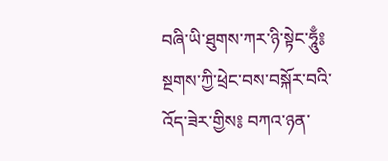བཞི་ཡི་ཐུགས་ཀར་ཉི་སྟེང་ཧཱུྃ༔ སྔགས་ཀྱི་ཕྲེང་བས་བསྐོར་བའི་འོད་ཟེར་གྱིས༔ བཀའ་ཉན་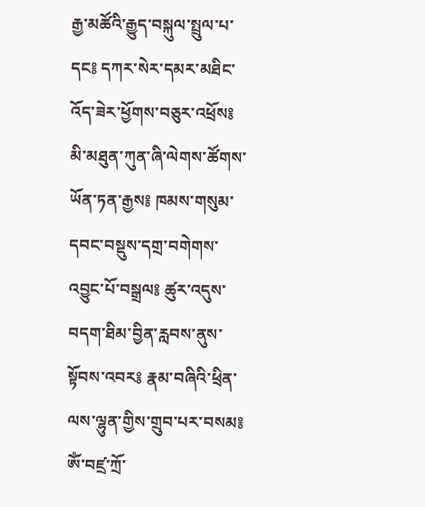རྒྱ་མཚོའི་རྒྱུད་བསྐུལ་སྤྲུལ་པ་དང༔ དཀར་སེར་དམར་མཐིང་འོད་ཟེར་ཕྱོགས་བཅུར་འཕྲོས༔ མི་མཐུན་ཀུན་ཞི་ལེགས་ཚོགས་ཡོན་ཏན་རྒྱས༔ ཁམས་གསུམ་དབང་བསྡུས་དགྲ་བགེགས་འབྱུང་པོ་བསྒྲལ༔ ཚུར་འདུས་བདག་ཐིམ་བྱིན་རླབས་ནུས་སྟོབས་འབར༔ རྣམ་བཞིའི་ཕྲིན་ལས་ལྷུན་གྱིས་གྲུབ་པར་བསམ༔ ཨོཾ་བཛྲ་ཀྲོ་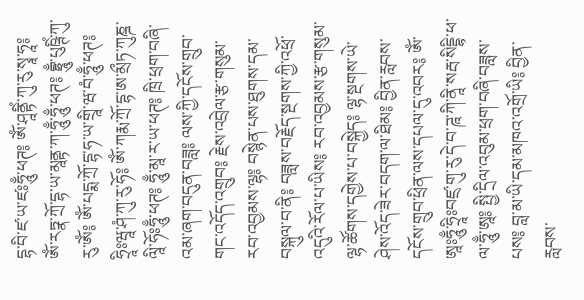དྷ་བི་ཛ་ཡ་ཛཿཧཱུྃ་ཕཊ༔ ཨོཾ་ཤཱནྟིཾ་ཀུ་རུ་སྭཱ་ཧཱ༔ ཨོཾ་རཏྣ་ཀྲོ་དྷ་ཡ་མཱནྟ་ཀ་ཧཱུྃ་ཧཱུྃ་ཕཊ༔ བྷྲཱུྃ་པུཥྚིཾ་ཀུ་རུ་ཨོཾ༔ ཨོཾ་པདྨ་ཀྲོ་དྷ་ཧ་ཡ་གྲཱི་ཝ་བཾ་ཧཱུྃ་ཕཊ༔ ཧྲཱིཿཝཱ་ཤཾ་ཀུ་རུ་ཧོ༔ ཨོཾ་ཀརྨ་ཀྲོ་དྷ་ཨ་མྲྀཏ་ཀུཎྜ་ལཱི་ཧོཿཧཱུྃ་ཕཊ༔ ཧཱུྃ་མཱ་ར་ཡ་ཕཊ༔ ཁྲི་ཕྲག་བཞི་འམ་ཞག་བདུན་བཟླ༔ ལས་ཀྱི་དངོས་གྲུབ་གང་འདོད་འགྲུབ༔ རྗེས་འབྲེལ་རྩ་གསུམ་རབ་འབྱམས་ལྷ༔ བསྙེན་པས་ཐུགས་དམ་བསྐུལ་བ་ནི༔ བཟླས་བརྗོད་སྔགས་ཀྱི་འཕྲོ་འདུའི་རོལ་པ་ཡིས༔ རབ་འབྱམས་རྩ་གསུམ་ལྷ་ཚོགས་དགྱེས་པ་བསྐྱེད༔ ལྷ་སྔགས་ཡེ་ཤེས་འོད་ཟེར་བདག་ལ་ཐིམ༔ བྱིན་རླབས་དངོས་གྲུབ་ཕྲིན་ལས་དཔལ་དུ་འབར༔ ཨོཾ་ཨཱཿཧཱུྃ་ཧྲཱིཿབཛྲ་གུ་རུ་དེ་བ་ཌཱ་ཀི་ནཱི་སརྦ་སིདྡྷི་ཕ་ལ་ཧཱུྃ་ཨཱ༔ སྤྱི་དྲིལ་འབུམ་ཕྲག་བཞི་བཟླས་པས༔ བླ་མ་ཡི་དམ་མཁའ་འགྲོ་ཡི༔ བྱིན་རླབས་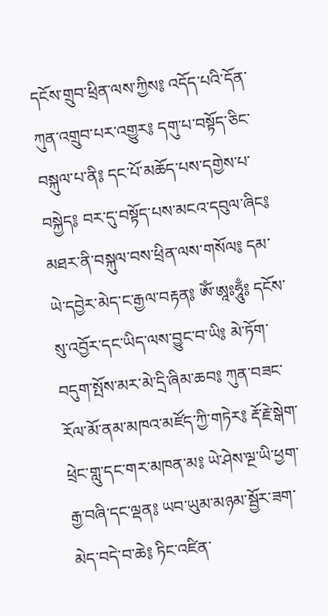དངོས་གྲུབ་ཕྲིན་ལས་ཀྱིས༔ འདོད་པའི་དོན་ཀུན་འགྲུབ་པར་འགྱུར༔ དགུ་པ་བསྟོད་ཅིང་བསྐུལ་པ་ནི༔ དང་པོ་མཆོད་པས་དགྱེས་པ་བསྐྱེད༔ བར་དུ་བསྟོད་པས་མངའ་དབུལ་ཞིང༔ མཐར་ནི་བསྐུལ་བས་ཕྲིན་ལས་གསོལ༔ དམ་ཡེ་དབྱེར་མེད་ང་རྒྱལ་བརྟན༔ ཨོཾ་ཨཱཿཧཱུྃ༔ དངོས་སུ་འབྱོར་དང་ཡིད་ལས་བྱུང་བ་ཡི༔ མེ་ཏོག་བདུག་སྤོས་མར་མེ་དྲི་ཞིམ་ཆབ༔ ཀུན་བཟང་རོལ་མོ་ནམ་མཁའ་མཛོད་ཀྱི་གཏེར༔ རྡོ་རྗེ་སྒེག་ཕྲེང་གླུ་དང་གར་མཁན་མ༔ ཡེ་ཤེས་ལྔ་ཡི་ཕྱག་རྒྱ་བཞི་དང་ལྡན༔ ཡབ་ཡུམ་མཉམ་སྦྱོར་ཟག་མེད་བདེ་བ་ཆེ༔ ཏིང་འཛིན་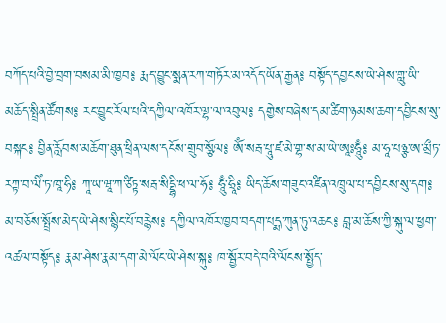བཀོད་པའི་བྱེ་བྲག་བསམ་མི་ཁྱབ༔ རྨད་བྱུང་སྨན་རཀ་གཏོར་མ་འདོད་ཡོན་རྒྱན༔ བསྟོད་དབྱངས་ཡེ་ཤེས་གླུ་ཡི་མཆོད་སྤྲིན་ཚོགས༔ རང་བྱུང་རོལ་པའི་དཀྱིལ་འཁོར་ལྷ་ལ་འབུལ༔ དགྱེས་བཞེས་དམ་ཚིག་ཉམས་ཆག་དབྱིངས་སུ་བསྐང༔ བྱིན་རློབས་མཆོག་ཐུན་ཕྲིན་ལས་དངོས་གྲུབ་སྩོལ༔ ཨོཾ་སརྦ་པཱུ་ཛ་མེ་གྷ་ས་མ་ཡེ་ཨཱཿཧཱུྃ༔ མ་ཧཱ་པཉྩ་ཨ་མྲྀཏ་རཀྟ་བ་ལིཾ་ཏ་ཁཱ་ཧི༔ ཀཱ་ཡ་ཝཱ་ཀ་ཙིཏྟ་སརྦ་སིདྡྷི་ཕ་ལ་ཧོ༔ ཧཱུྃ་ཧྲཱི༔ ཡིད་ཆོས་གཟུང་འཛིན་འཁྲུལ་པ་དབྱིངས་སུ་དག༔ མ་བཅོས་སྤྲོས་མེད་ཡེ་ཤེས་སྙིང་པོ་བརྙེས༔ དཀྱིལ་འཁོར་ཁྱབ་བདག་པདྨ་ཀུན་ཏུ་འཆང༔ བླ་མ་ཆོས་ཀྱི་སྐུ་ལ་ཕྱག་འཚལ་བསྟོད༔ རྣམ་ཤེས་རྣམ་དག་མེ་ལོང་ཡེ་ཤེས་སྐུ༔ ཁ་སྦྱོར་བདེ་བའི་ལོངས་སྤྱོད་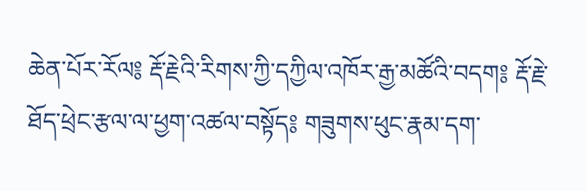ཆེན་པོར་རོལ༔ རྡོ་རྗེའི་རིགས་ཀྱི་དཀྱིལ་འཁོར་རྒྱ་མཚོའི་བདག༔ རྡོ་རྗེ་ཐོད་ཕྲེང་རྩལ་ལ་ཕྱག་འཚལ་བསྟོད༔ གཟུགས་ཕུང་རྣམ་དག་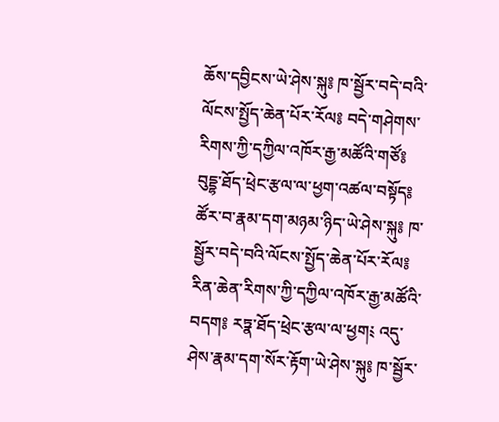ཆོས་དབྱིངས་ཡེ་ཤེས་སྐུ༔ ཁ་སྦྱོར་བདེ་བའི་ལོངས་སྤྱོད་ཆེན་པོར་རོལ༔ བདེ་གཤེགས་རིགས་ཀྱི་དཀྱིལ་འཁོར་རྒྱ་མཚོའི་གཙོ༔ བུདྡྷ་ཐོད་ཕྲེང་རྩལ་ལ་ཕྱག་འཚལ་བསྟོད༔ ཚོར་བ་རྣམ་དག་མཉམ་ཉིད་ཡེ་ཤེས་སྐུ༔ ཁ་སྦྱོར་བདེ་བའི་ལོངས་སྤྱོད་ཆེན་པོར་རོལ༔ རིན་ཆེན་རིགས་ཀྱི་དཀྱིལ་འཁོར་རྒྱ་མཚོའི་བདག༔ རཏྣ་ཐོད་ཕྲེང་རྩལ་ལ་ཕྱག༴ འདུ་ཤེས་རྣམ་དག་སོར་རྟོག་ཡེ་ཤེས་སྐུ༔ ཁ་སྦྱོར་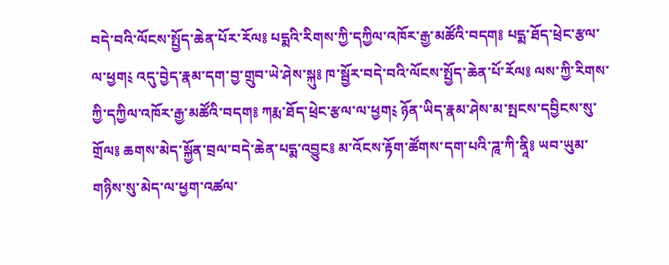བདེ་བའི་ལོངས་སྤྱོད་ཆེན་པོར་རོལ༔ པདྨའི་རིགས་ཀྱི་དཀྱིལ་འཁོར་རྒྱ་མཚོའི་བདག༔ པདྨ་ཐོད་ཕྲེང་རྩལ་ལ་ཕྱག༴ འདུ་བྱེད་རྣམ་དག་བྱ་གྲུབ་ཡེ་ཤེས་སྐུ༔ ཁ་སྦྱོར་བདེ་བའི་ལོངས་སྤྱོད་ཆེན་པོ་རོལ༔ ལས་ཀྱི་རིགས་ཀྱི་དཀྱིལ་འཁོར་རྒྱ་མཚོའི་བདག༔ ཀརྨ་ཐོད་ཕྲེང་རྩལ་ལ་ཕྱག༴ ཉོན་ཡིད་རྣམ་ཤེས་མ་སྤངས་དབྱིངས་སུ་གྲོལ༔ ཆགས་མེད་སྐྱོན་བྲལ་བདེ་ཆེན་པདྨ་འབྱུང༔ མ་འོངས་རྟོག་ཚོགས་དག་པའི་ཌཱ་ཀི་ནཱི༔ ཡབ་ཡུམ་གཉིས་སུ་མེད་ལ་ཕྱག་འཚལ་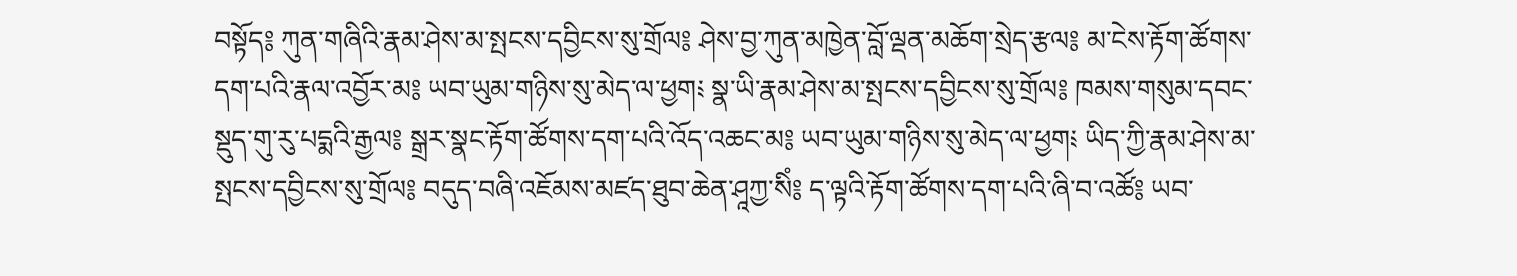བསྟོད༔ ཀུན་གཞིའི་རྣམ་ཤེས་མ་སྤངས་དབྱིངས་སུ་གྲོལ༔ ཤེས་བྱ་ཀུན་མཁྱེན་བློ་ལྡན་མཆོག་སྲེད་རྩལ༔ མ་ངེས་རྟོག་ཚོགས་དག་པའི་རྣལ་འབྱོར་མ༔ ཡབ་ཡུམ་གཉིས་སུ་མེད་ལ་ཕྱག༴ སྣ་ཡི་རྣམ་ཤེས་མ་སྤངས་དབྱིངས་སུ་གྲོལ༔ ཁམས་གསུམ་དབང་སྡུད་གུ་རུ་པདྨའི་རྒྱལ༔ སྒྲར་སྣང་རྟོག་ཚོགས་དག་པའི་འོད་འཆང་མ༔ ཡབ་ཡུམ་གཉིས་སུ་མེད་ལ་ཕྱག༴ ཡིད་ཀྱི་རྣམ་ཤེས་མ་སྤངས་དབྱིངས་སུ་གྲོལ༔ བདུད་བཞི་འཇོམས་མཛད་ཐུབ་ཆེན་ཤཱཀྱ་སིཾ༔ ད་ལྟའི་རྟོག་ཚོགས་དག་པའི་ཞི་བ་འཚོ༔ ཡབ་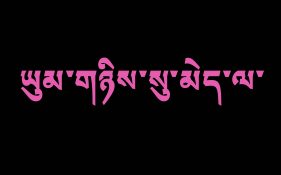ཡུམ་གཉིས་སུ་མེད་ལ་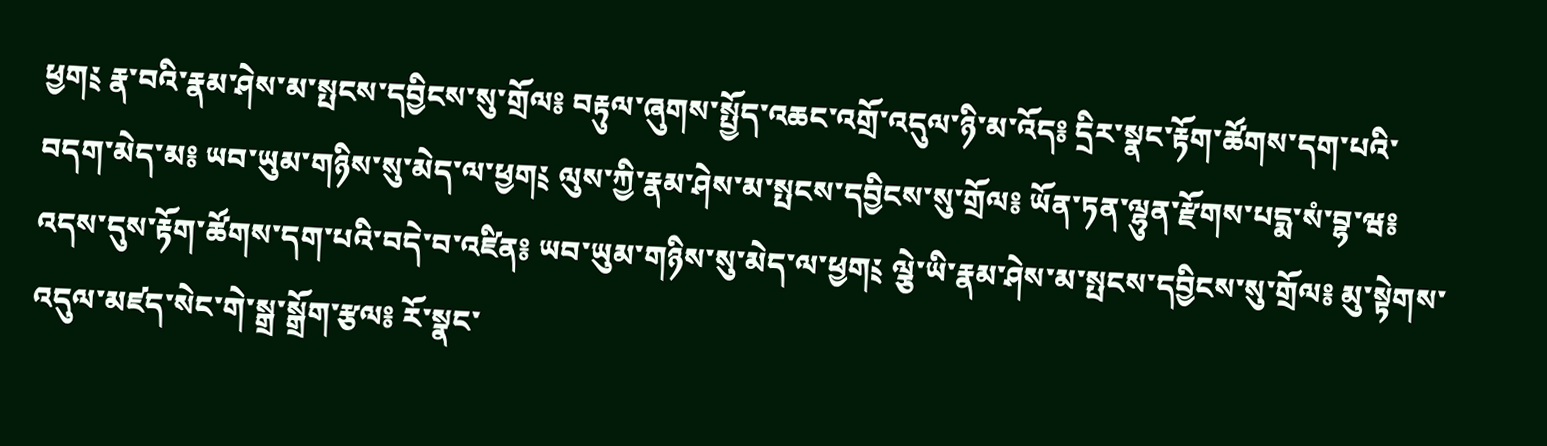ཕྱག༴ རྣ་བའི་རྣམ་ཤེས་མ་སྤངས་དབྱིངས་སུ་གྲོལ༔ བརྟུལ་ཞུགས་སྤྱོད་འཆང་འགྲོ་འདུལ་ཉི་མ་འོད༔ དྲིར་སྣང་རྟོག་ཚོགས་དག་པའི་བདག་མེད་མ༔ ཡབ་ཡུམ་གཉིས་སུ་མེད་ལ་ཕྱག༴ ལུས་ཀྱི་རྣམ་ཤེས་མ་སྤངས་དབྱིངས་སུ་གྲོལ༔ ཡོན་ཏན་ལྷུན་རྫོགས་པདྨ་སཾ་བྷ་ཝ༔ འདས་དུས་རྟོག་ཚོགས་དག་པའི་བདེ་བ་འཛིན༔ ཡབ་ཡུམ་གཉིས་སུ་མེད་ལ་ཕྱག༴ ལྕེ་ཡི་རྣམ་ཤེས་མ་སྤངས་དབྱིངས་སུ་གྲོལ༔ མུ་སྟེགས་འདུལ་མཛད་སེང་གེ་སྒྲ་སྒྲོག་རྩལ༔ རོ་སྣང་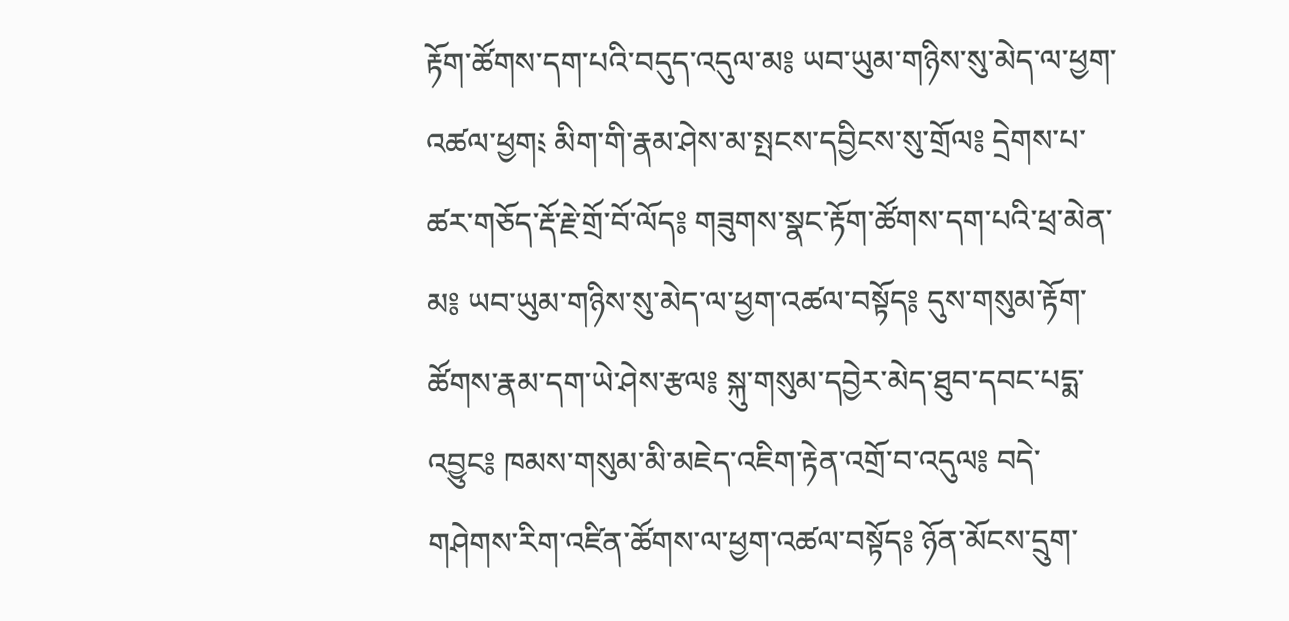རྟོག་ཚོགས་དག་པའི་བདུད་འདུལ་མ༔ ཡབ་ཡུམ་གཉིས་སུ་མེད་ལ་ཕྱག་འཚལ་ཕྱག༴ མིག་གི་རྣམ་ཤེས་མ་སྤངས་དབྱིངས་སུ་གྲོལ༔ དྲེགས་པ་ཚར་གཅོད་རྡོ་རྗེ་གྲོ་བོ་ལོད༔ གཟུགས་སྣང་རྟོག་ཚོགས་དག་པའི་ཕྲ་མེན་མ༔ ཡབ་ཡུམ་གཉིས་སུ་མེད་ལ་ཕྱག་འཚལ་བསྟོད༔ དུས་གསུམ་རྟོག་ཚོགས་རྣམ་དག་ཡེ་ཤེས་རྩལ༔ སྐུ་གསུམ་དབྱེར་མེད་ཐུབ་དབང་པདྨ་འབྱུང༔ ཁམས་གསུམ་མི་མཇེད་འཇིག་རྟེན་འགྲོ་བ་འདུལ༔ བདེ་གཤེགས་རིག་འཛིན་ཚོགས་ལ་ཕྱག་འཚལ་བསྟོད༔ ཉོན་མོངས་དྲུག་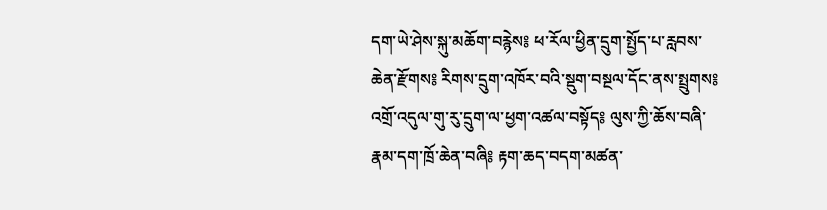དག་ཡེ་ཤེས་སྐུ་མཆོག་བརྙེས༔ ཕ་རོལ་ཕྱིན་དྲུག་སྤྱོད་པ་རླབས་ཆེན་རྫོགས༔ རིགས་དྲུག་འཁོར་བའི་སྡུག་བསྔལ་དོང་ནས་སྤྲུགས༔ འགྲོ་འདུལ་གུ་རུ་དྲུག་ལ་ཕྱག་འཚལ་བསྟོད༔ ལུས་ཀྱི་ཆོས་བཞི་རྣམ་དག་ཁྲོ་ཆེན་བཞི༔ རྟག་ཆད་བདག་མཚན་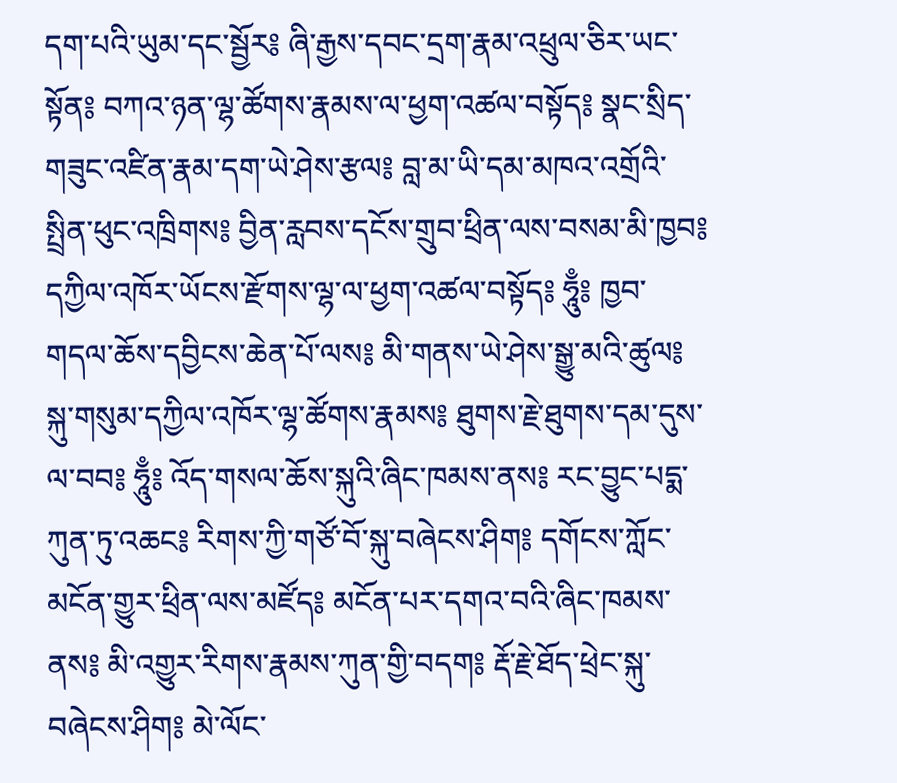དག་པའི་ཡུམ་དང་སྦྱོར༔ ཞི་རྒྱས་དབང་དྲག་རྣམ་འཕྲུལ་ཅིར་ཡང་སྟོན༔ བཀའ་ཉན་ལྷ་ཚོགས་རྣམས་ལ་ཕྱག་འཚལ་བསྟོད༔ སྣང་སྲིད་གཟུང་འཛིན་རྣམ་དག་ཡེ་ཤེས་རྩལ༔ བླ་མ་ཡི་དམ་མཁའ་འགྲོའི་སྤྲིན་ཕུང་འཁྲིགས༔ བྱིན་རླབས་དངོས་གྲུབ་ཕྲིན་ལས་བསམ་མི་ཁྱབ༔ དཀྱིལ་འཁོར་ཡོངས་རྫོགས་ལྷ་ལ་ཕྱག་འཚལ་བསྟོད༔ ཧཱུྃ༔ ཁྱབ་གདལ་ཆོས་དབྱིངས་ཆེན་པོ་ལས༔ མི་གནས་ཡེ་ཤེས་སྒྱུ་མའི་ཚུལ༔ སྐུ་གསུམ་དཀྱིལ་འཁོར་ལྷ་ཚོགས་རྣམས༔ ཐུགས་རྗེ་ཐུགས་དམ་དུས་ལ་བབ༔ ཧཱུྃ༔ འོད་གསལ་ཆོས་སྐུའི་ཞིང་ཁམས་ནས༔ རང་བྱུང་པདྨ་ཀུན་ཏུ་འཆང༔ རིགས་ཀྱི་གཙོ་བོ་སྐུ་བཞེངས་ཤིག༔ དགོངས་ཀློང་མངོན་གྱུར་ཕྲིན་ལས་མཛོད༔ མངོན་པར་དགའ་བའི་ཞིང་ཁམས་ནས༔ མི་འགྱུར་རིགས་རྣམས་ཀུན་གྱི་བདག༔ རྡོ་རྗེ་ཐོད་ཕྲེང་སྐུ་བཞེངས་ཤིག༔ མེ་ལོང་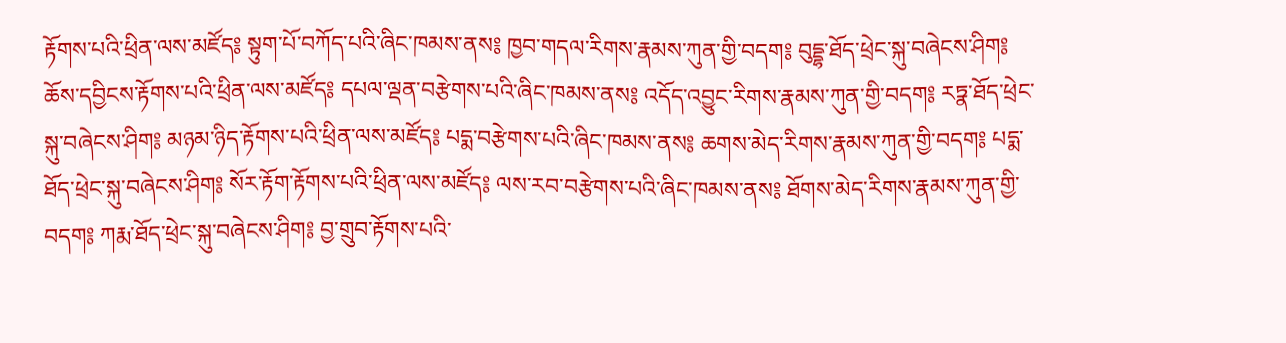རྟོགས་པའི་ཕྲིན་ལས་མཛོད༔ སྟུག་པོ་བཀོད་པའི་ཞིང་ཁམས་ནས༔ ཁྱབ་གདལ་རིགས་རྣམས་ཀུན་གྱི་བདག༔ བུདྡྷ་ཐོད་ཕྲེང་སྐུ་བཞེངས་ཤིག༔ ཆོས་དབྱིངས་རྟོགས་པའི་ཕྲིན་ལས་མཛོད༔ དཔལ་ལྡན་བརྩེགས་པའི་ཞིང་ཁམས་ནས༔ འདོད་འབྱུང་རིགས་རྣམས་ཀུན་གྱི་བདག༔ རཏྣ་ཐོད་ཕྲེང་སྐུ་བཞེངས་ཤིག༔ མཉམ་ཉིད་རྟོགས་པའི་ཕྲིན་ལས་མཛོད༔ པདྨ་བརྩེགས་པའི་ཞིང་ཁམས་ནས༔ ཆགས་མེད་རིགས་རྣམས་ཀུན་གྱི་བདག༔ པདྨ་ཐོད་ཕྲེང་སྐུ་བཞེངས་ཤིག༔ སོར་རྟོག་རྟོགས་པའི་ཕྲིན་ལས་མཛོད༔ ལས་རབ་བརྩེགས་པའི་ཞིང་ཁམས་ནས༔ ཐོགས་མེད་རིགས་རྣམས་ཀུན་གྱི་བདག༔ ཀརྨ་ཐོད་ཕྲེང་སྐུ་བཞེངས་ཤིག༔ བྱ་གྲུབ་རྟོགས་པའི་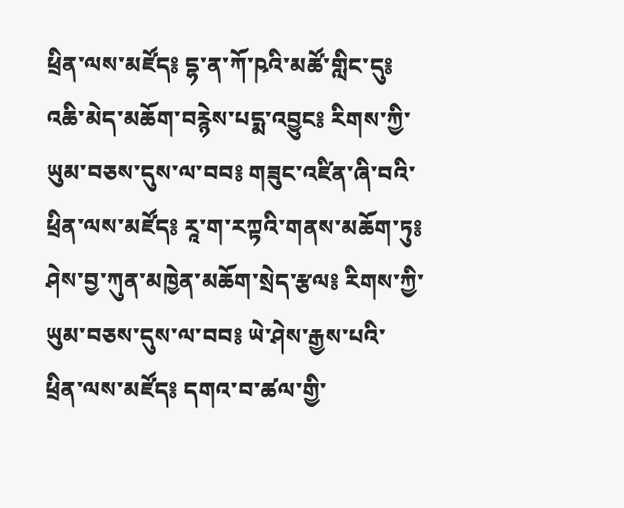ཕྲིན་ལས་མཛོད༔ དྷ་ན་ཀོ་ཥའི་མཚོ་གླིང་དུ༔ འཆི་མེད་མཆོག་བརྙེས་པདྨ་འབྱུང༔ རིགས་ཀྱི་ཡུམ་བཅས་དུས་ལ་བབ༔ གཟུང་འཛིན་ཞི་བའི་ཕྲིན་ལས་མཛོད༔ རཱ་ག་རཀྟའི་གནས་མཆོག་ཏུ༔ ཤེས་བྱ་ཀུན་མཁྱེན་མཆོག་སྲེད་རྩལ༔ རིགས་ཀྱི་ཡུམ་བཅས་དུས་ལ་བབ༔ ཡེ་ཤེས་རྒྱས་པའི་ཕྲིན་ལས་མཛོད༔ དགའ་བ་ཚལ་གྱི་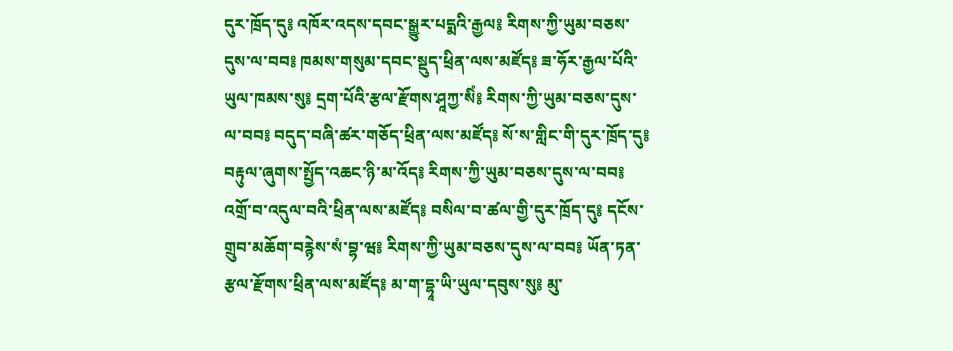དུར་ཁྲོད་དུ༔ འཁོར་འདས་དབང་སྒྱུར་པདྨའི་རྒྱལ༔ རིགས་ཀྱི་ཡུམ་བཅས་དུས་ལ་བབ༔ ཁམས་གསུམ་དབང་སྡུད་ཕྲིན་ལས་མཛོད༔ ཟ་ཧོར་རྒྱལ་པོའི་ཡུལ་ཁམས་སུ༔ དྲག་པོའི་རྩལ་རྫོགས་ཤཱཀྱ་སིཾ༔ རིགས་ཀྱི་ཡུམ་བཅས་དུས་ལ་བབ༔ བདུད་བཞི་ཚར་གཅོད་ཕྲིན་ལས་མཛོད༔ སོ་ས་གླིང་གི་དུར་ཁྲོད་དུ༔ བརྟུལ་ཞུགས་སྤྱོད་འཆང་ཉི་མ་འོད༔ རིགས་ཀྱི་ཡུམ་བཅས་དུས་ལ་བབ༔ འགྲོ་བ་འདུལ་བའི་ཕྲིན་ལས་མཛོད༔ བསིལ་བ་ཚལ་གྱི་དུར་ཁྲོད་དུ༔ དངོས་གྲུབ་མཆོག་བརྙེས་སཾ་བྷ་ཝ༔ རིགས་ཀྱི་ཡུམ་བཅས་དུས་ལ་བབ༔ ཡོན་ཏན་རྩལ་རྫོགས་ཕྲིན་ལས་མཛོད༔ མ་ག་དྷཱ་ཡི་ཡུལ་དབུས་སུ༔ མུ་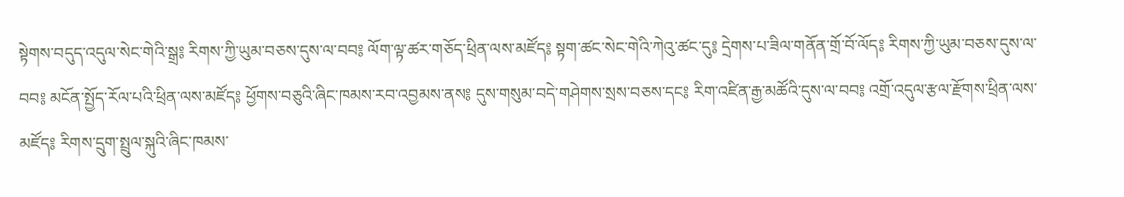སྟེགས་བདུད་འདུལ་སེང་གེའི་སྒྲ༔ རིགས་ཀྱི་ཡུམ་བཅས་དུས་ལ་བབ༔ ལོག་ལྟ་ཚར་གཅོད་ཕྲིན་ལས་མཛོད༔ སྟག་ཚང་སེང་གེའི་ཀེའུ་ཚང་དུ༔ དྲེགས་པ་ཟིལ་གནོན་གྲོ་བོ་ལོད༔ རིགས་ཀྱི་ཡུམ་བཅས་དུས་ལ་བབ༔ མངོན་སྤྱོད་རོལ་པའི་ཕྲིན་ལས་མཛོད༔ ཕྱོགས་བཅུའི་ཞིང་ཁམས་རབ་འབྱམས་ནས༔ དུས་གསུམ་བདེ་གཤེགས་སྲས་བཅས་དང༔ རིག་འཛིན་རྒྱ་མཚོའི་དུས་ལ་བབ༔ འགྲོ་འདུལ་རྩལ་རྫོགས་ཕྲིན་ལས་མཛོད༔ རིགས་དྲུག་སྤྲུལ་སྐུའི་ཞིང་ཁམས་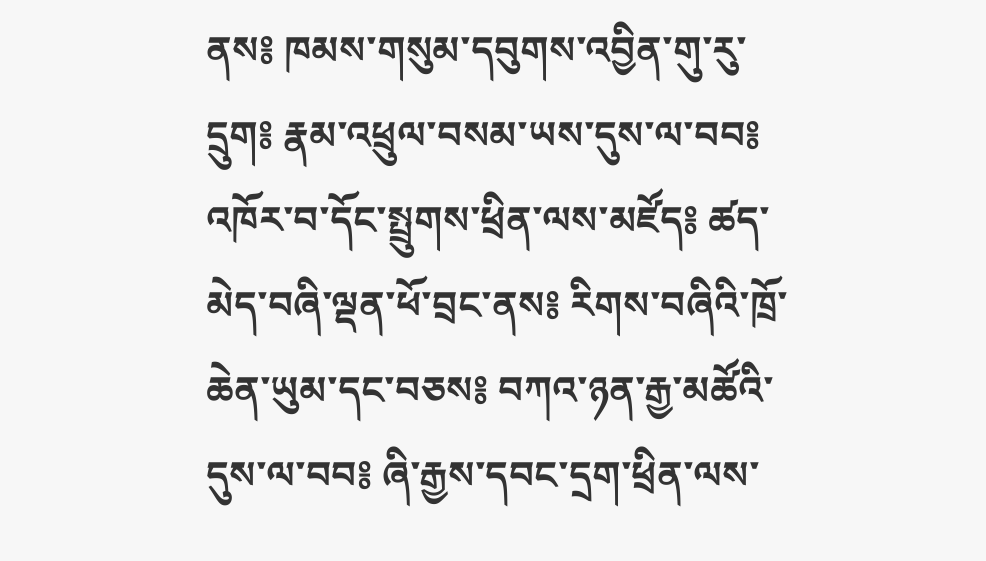ནས༔ ཁམས་གསུམ་དབུགས་འབྱིན་གུ་རུ་དྲུག༔ རྣམ་འཕྲུལ་བསམ་ཡས་དུས་ལ་བབ༔ འཁོར་བ་དོང་སྤྲུགས་ཕྲིན་ལས་མཛོད༔ ཚད་མེད་བཞི་ལྡན་ཕོ་བྲང་ནས༔ རིགས་བཞིའི་ཁྲོ་ཆེན་ཡུམ་དང་བཅས༔ བཀའ་ཉན་རྒྱ་མཚོའི་དུས་ལ་བབ༔ ཞི་རྒྱས་དབང་དྲག་ཕྲིན་ལས་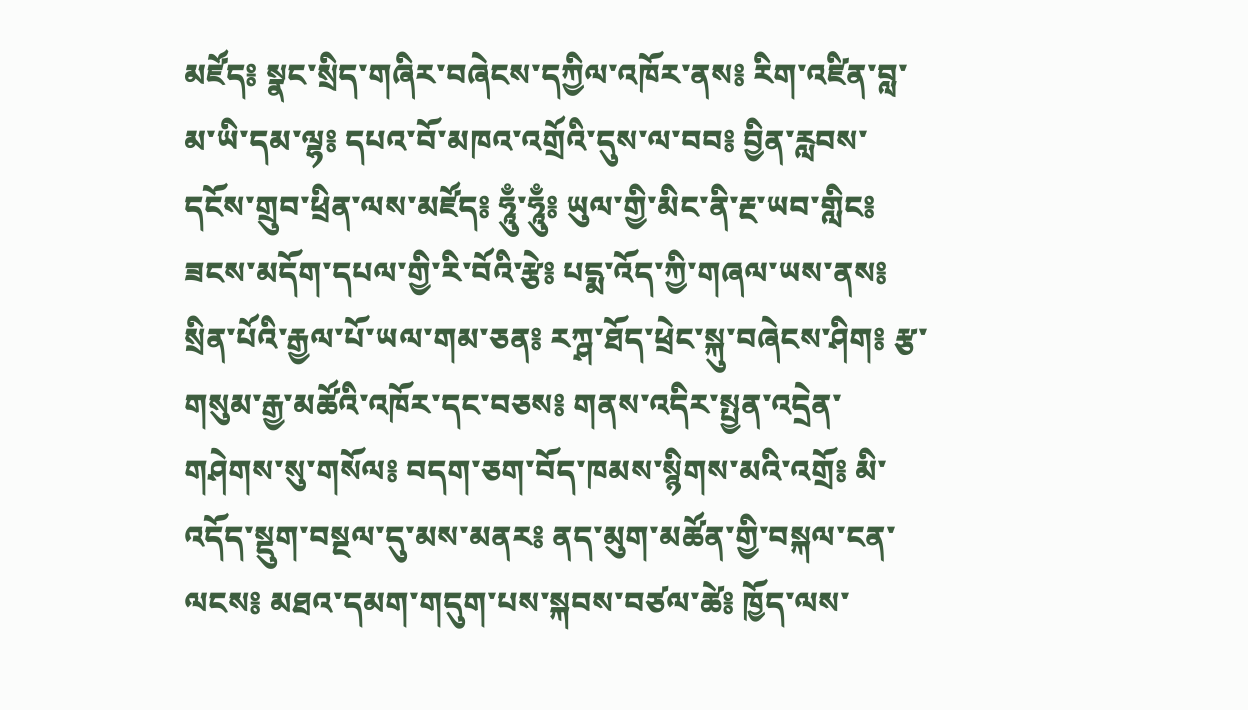མཛོད༔ སྣང་སྲིད་གཞིར་བཞེངས་དཀྱིལ་འཁོར་ནས༔ རིག་འཛིན་བླ་མ་ཡི་དམ་ལྷ༔ དཔའ་བོ་མཁའ་འགྲོའི་དུས་ལ་བབ༔ བྱིན་རླབས་དངོས་གྲུབ་ཕྲིན་ལས་མཛོད༔ ཧཱུྃ་ཧཱུྃ༔ ཡུལ་གྱི་མིང་ནི་རྔ་ཡབ་གླིང༔ ཟངས་མདོག་དཔལ་གྱི་རི་བོའི་རྩེ༔ པདྨ་འོད་ཀྱི་གཞལ་ཡས་ནས༔ སྲིན་པོའི་རྒྱལ་པོ་ཡལ་གམ་ཅན༔ རཀྴ་ཐོད་ཕྲེང་སྐུ་བཞེངས་ཤིག༔ རྩ་གསུམ་རྒྱ་མཚོའི་འཁོར་དང་བཅས༔ གནས་འདིར་སྤྱན་འདྲེན་གཤེགས་སུ་གསོལ༔ བདག་ཅག་བོད་ཁམས་སྙིགས་མའི་འགྲོ༔ མི་འདོད་སྡུག་བསྔལ་དུ་མས་མནར༔ ནད་མུག་མཚོན་གྱི་བསྐལ་ངན་ལངས༔ མཐའ་དམག་གདུག་པས་སྐབས་བཙལ་ཚེ༔ ཁྱོད་ལས་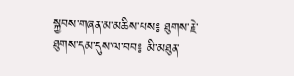སྐྱབས་གཞན་མ་མཆིས་པས༔ ཐུགས་རྗེ་ཐུགས་དམ་དུས་ལ་བབ༔ མི་མཐུན་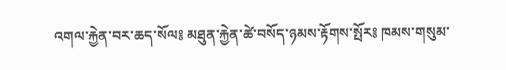འགལ་རྐྱེན་བར་ཆད་སོལ༔ མཐུན་རྐྱེན་ཚེ་བསོད་ཉམས་རྟོགས་སྤོར༔ ཁམས་གསུམ་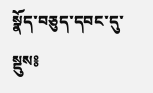སྣོད་བཅུད་དབང་དུ་སྡུས༔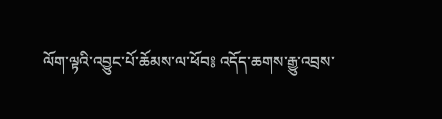ལོག་ལྟའི་འབྱུང་པོ་ཆོམས་ལ་ཕོབ༔ འདོད་ཆགས་རྒྱུ་འབྲས་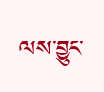ལས་བྱུང་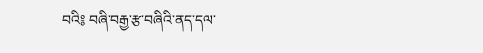བའི༔ བཞི་བརྒྱ་རྩ་བཞིའི་ནད་དལ་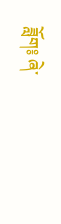ཟློག༔ ཞེ་